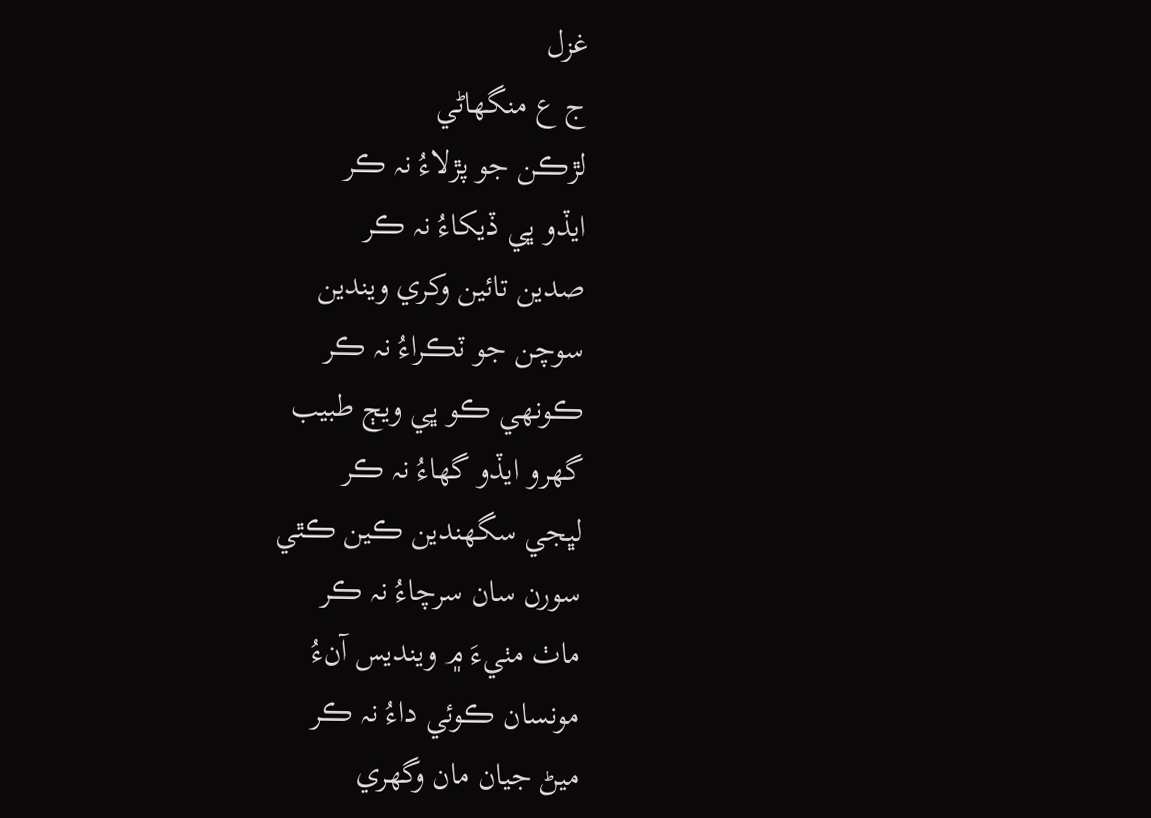غزل
ج ع منگهاڻي
لڙڪن جو پڙلاءُ نہ ڪر
ايڏو ڀي ڏيکاءُ نہ ڪر
صدين تائين وکري ويندين
سوچن جو ٽڪراءُ نہ ڪر
ڪونهي ڪو ڀي ويڄ طبیب
گهرو ايڏو گهاءُ نہ ڪر
لڀجي سگهندين ڪين ڪٿي
سورن سان سرچاءُ نہ ڪر
ماٺ مٺيءَ ۾ وينديس آنءُ
مونسان ڪوئي داءُ نہ ڪر
ميڻ جيان مان وگهري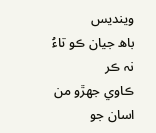وينديس
باھ جيان ڪو تاءُ نہ ڪر
ڪاوي جهڙو من اسان جو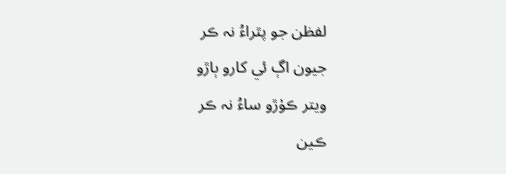لفظن جو پٿراءُ نہ ڪر
جيون اڳ ئي کارو ٻاڙو
ويتر ڪۇڙو ساءُ نہ ڪر
ڪين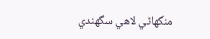منگهاڻي لاهي سگهندي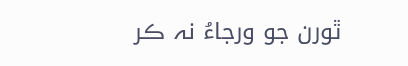ٿورن جو ورجاءُ نہ ڪر